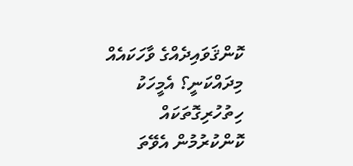ކޮންޤަވައިދެއްގެ ވާހަކައެއް މިދައްކަނީ؟ އެމީހަކު ހިތުހުރިގޮތަކައް ކޮންކުރުމުން އެވޭތަ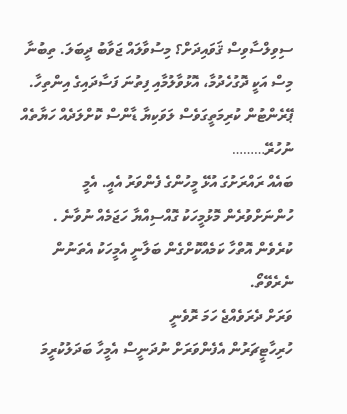ސިވިލްސާވިސް ޤަވައިދަށް؟ މިސުވާލައް ޖަވާބު ދީބަލަ. ތިބުނާ މިސް އަކީ ދޮގުހެދުމާ، އޮޅުވާލުމާއި ފިތުނަ ފަސާދައިގެ އިންތިހާ. ޕޭރެންޓުން ކުރިމަތީގަވެސް ލަވަކިޔާ ޑާންސް ކޮށްލަދެއް ހަޔާތެއް ނުހުރޭ………
ބައެއް ރައްރަށުގަ އުޅޭ މީހުންގެ ފެންވަރު އެއީ. އެމީ ހުންނަށްވުރެން މޮޅުމީހަކު ގޮއްސިއްޔާ ހަޖަމެއް ނުވާނެ . ކުރެވެން އޮތްހާ ކަމެއްކޮށްގެން ބަލާނީ އެމީހަކު އެތަނުން ނެރެވޭތޯ.
ވަރަށް ދެރަވެއްޖެ ހަމަ ރޮވެނީ
ހުރިހާޓީޗަރުން އެފެންވަރަށް ނުދަނީސް އެމީހާ ބަދަލުކުރީމަ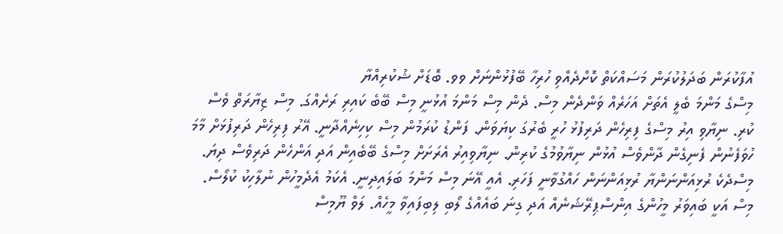އުފާކުރަން ބަދަލުކުރަން މަސައްކަތް ކޮށްދެއްވި ހުރިހާ ބޭފުޅުންނަށް ވވ. ބޮޑަށް ޝުކުރިއްޔާ
މިސްގެ މަންމަ ބެލީ އެތަށް އަހަރެއް ވަންދެން މިސް. ދެން މިސް މަންމަ އުޅުނީ މިސް ބޭބެ ކައިރި ރަށެއްގަ. މިސް ޒިޔާރަތް ވެސް ކުރި. ނިޔާވި އިރު މިސްގެ ފިރިހެން ދަރިފުޅު ހުރީ ބެރުގަ ކިޔަވަން. ފަންޑު ކުރަމުން މިސް ކިހިނެއްދާނީ. އޭރު ފިރިހެން ދަރިފުޅަށް މާމަ ހުވަފެނުން ފެނިގެން ދާންވެސް އުޅުން ނިޔާވުމުގެ ކުރިން. ނިޔާވިއިރު އެރަށަށް މިސްގެ ބޭބެއިން އަދި އަންހެން ދަރިވެސް ދިޔަ. މިސްދެކެ ރުޅިއަންނަންޔާ ރުޅިއަންނަން ހައްގުވާނީ ފަހަރި. އެއީ އޭނަ މިސް މަންމަ ބަލައިދިނީ. އެކަމު އެދެމީހުން ނުލާހިކު ކުލޯސް. މިސް އަކީ ބައިވަރު މީހުންގެ އިންސްޕިރޭޝަނެއް އަދި ގިނަ ބައެއްގެ ލޯބި ލިބިފައިވާ މީހެއް. ލަވް ޔޫމިސް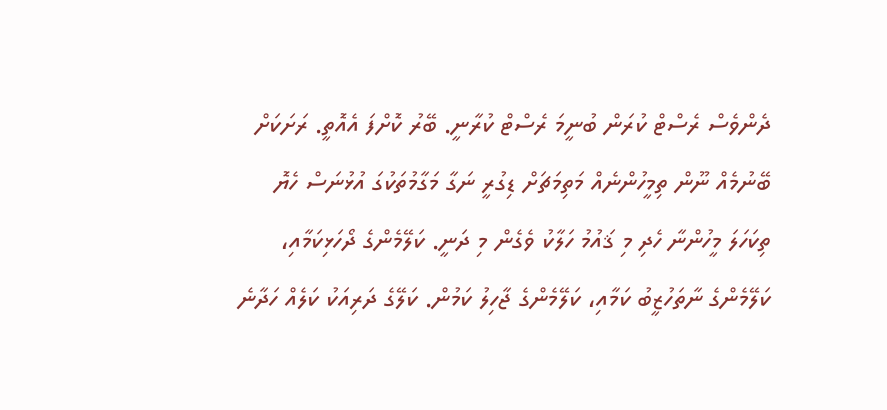ދެންވެސް ރެސްޓް ކުރަން ބުނީމަ ރެސްޓް ކުރާނީ. ބޭރު ކޮށްފަ އެއޮތީ. ރަށަކަށް ބޭނުމެއް ނޫން ތިމީހުންނެއް މަތިމަޗަށް ޑިގުރީ ނަގާ މަގާމުތަކުގަ އުޅުނަސް ހެޔޮ
ތިކަހަލަ މީހުންނާ ހެދި މި ޤައުމު ހަލާކު ވެގެން މި ދަނީ. ކަލޭމެންގެ ދޯހަޅިކަމާއި، ކަލޭމެންގެ ނާތަހުޒީބު ކަމާއި، ކަލޭމެންގެ ޖާހިލު ކަމުން. ކަލޭގެ ދަރިއަކު ކަލެއް ހަދާނެ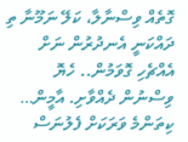ގޮތެއް ވިސްނާލާ، ކަލޭ ނަމޫނާ ތި ދައްކަނީ އެނދުރުން ނަށް އެއްޗެހި ގޮވަމުން.. ހެޔޮ ވިސްނުން ދެއްވާށި. އާމީން…
ކިތަންމެ ވަރަކަށް ފެލުނަސް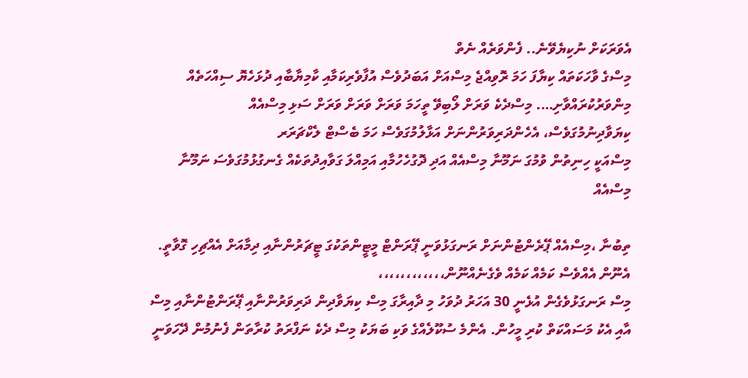އެވަރަކަށް ނުކިޔެވޭނެ.. ފެންވަރެއް ނެތް
މިސްގެ ވާހަކަތައް ކިޔާފަ ހަމަ ރޮވިއްޖެ މިސްއަށް އަބަދުވެސް އުފާވެރިކަމާއި ކާމިޔާބާއި ދުޅަހެޔޮ ސިއްހަތެއް މިންވަރުކުރައްވާށި…. މިސްދެކެ ވަރަށް ލޯބިވޭ ތީހަމަ ވަރަށް ވަރަށް ވަރަށް ސަޅި މިސްއެއް
ކިޔަވާދިނުމުގަވެސް، އެހެންދަރިވަރުންނަށް އަޅާލުމުގަވެސް ހަމަ ބެސްޓް ލެކްޗަރަރ
މިސްއަކީ ހިނިތުން ވުމުގަ ނަމޫނާ މިސްއެއް އަދި ދޮގުހެހުމާއި އަމިއްލަ ގަވާއިދުތަކެއް ގެނގުޅުމުގަވެސަ ނަމޫނާ މިސްއެއް

ތިބުނާ ،މިސްއެއް ޕޭރެންޓުންނަށް ރަނގަޅުވަނީ ޕޭރަންޓް މީޓީންތަކުގަ ޓީޗަރުންނާއި ދިމާއަށް އެއްޗިހި ގޮވާތީ. އެނޫން އެއްވެސް ކަމެއް ކަމެއް ވެގެނެއްނޫން،،،،،،،،،،،،
މިސް ރަނގަޅުވެގެން އުޅެނީ 30 އަހަރު ދުވަހު މި ދާއިރާގަ މިސް ކިޔަވާދިން ދަރިވަރުންނާއި ޕޭރަންޓުންނާއި މިސް އާއި އެކު މަސައްކަތް ކުރި މީހުން. އެންމެ ސުކޫލެއްގެ ވަކި ބަޔަކު މިސް ދެކެ ނަފްރަތު ކުރާތަން ފެނުމުން ދޭހަވަނީ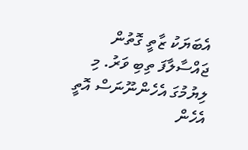އެބަޔަކު ޒާތީ ގޮތުން ޖައްސާލާފަ ތިބި ވަރު. މި ލިޔުމުގަ އެހެންނޫނަސް އޮތީ އެހެން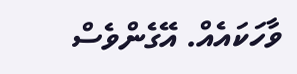ވާހަކައެއް. އޭގެންވެސް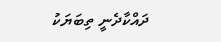ދައްކާދެނީ ތިބަޔަކު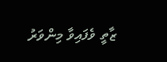ޒާތީ ވެފައިވާ މިންވަރު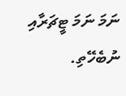ނަމަ ނަމަ ޓީޗަރާއި ނުބެހޭތި.